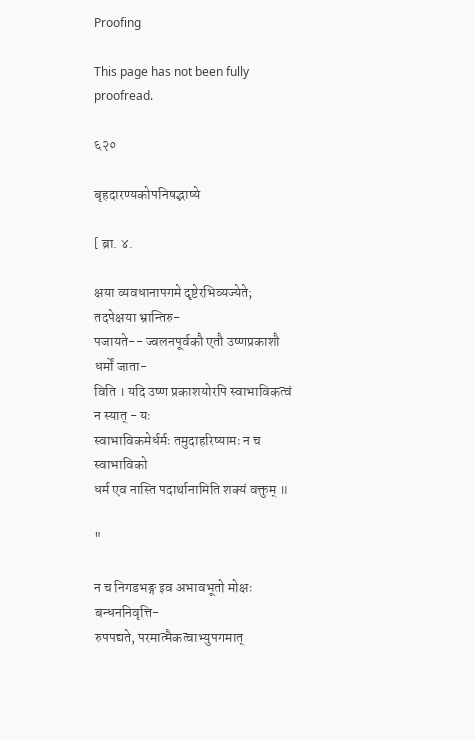Proofing

This page has not been fully proofread.

६२०

बृहदारण्यकोपनिषद्भाष्ये

[ ब्रा. ४.

क्षया व्यवधानापगमे दृष्टेरभिव्यज्येते; तदपेक्षया भ्रान्तिरु-
पजायते-- ज्वलनपूर्वकौ एतौ उष्णप्रकाशौ धर्मों जाता-
विति । यदि उष्ण प्रकाशयोरपि स्वाभाविकत्वं न स्यात् - यः
स्वाभाविकमेर्धर्मः तमुदाहरिष्यामः न च स्वाभाविको
धर्म एव नास्ति पदार्थानामिति शक्यं वक्तुम् ॥

"

न च निगडभङ्ग इव अभावभूतो मोक्षः बन्धननिवृत्ति-
रुपपद्यते, परमात्मैकत्वाभ्युपगमात्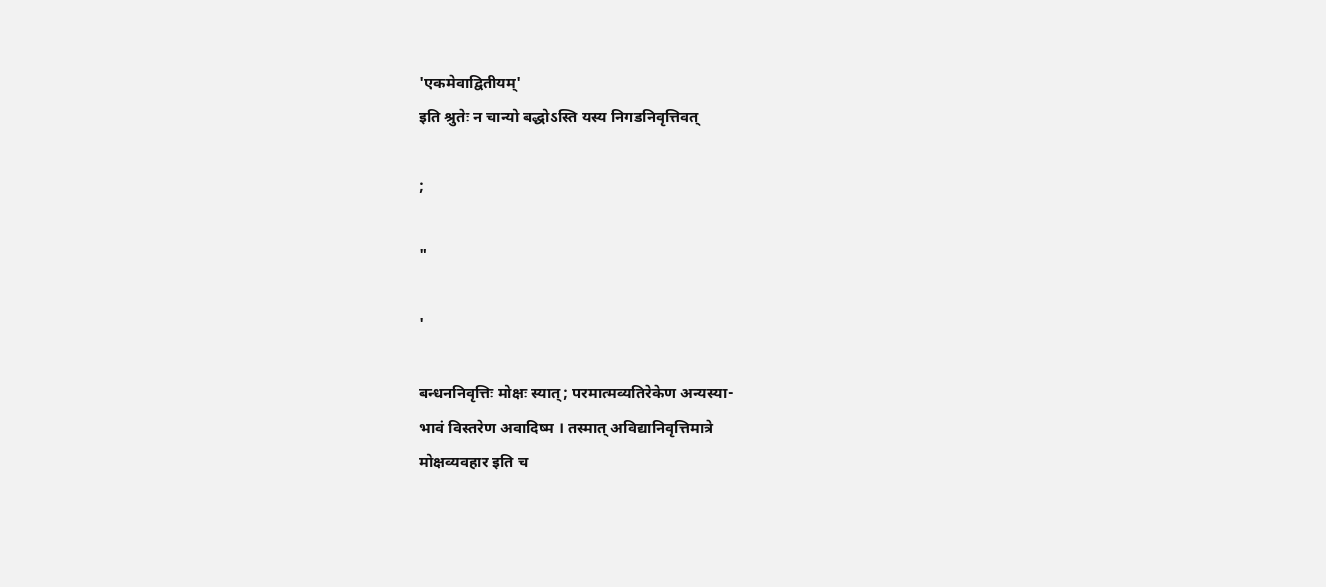'एकमेवाद्वितीयम्'
इति श्रुतेः न चान्यो बद्धोऽस्ति यस्य निगडनिवृत्तिवत्

;

"

'

बन्धननिवृत्तिः मोक्षः स्यात्; परमात्मव्यतिरेकेण अन्यस्या-
भावं विस्तरेण अवादिष्म । तस्मात् अविद्यानिवृत्तिमात्रे
मोक्षव्यवहार इति च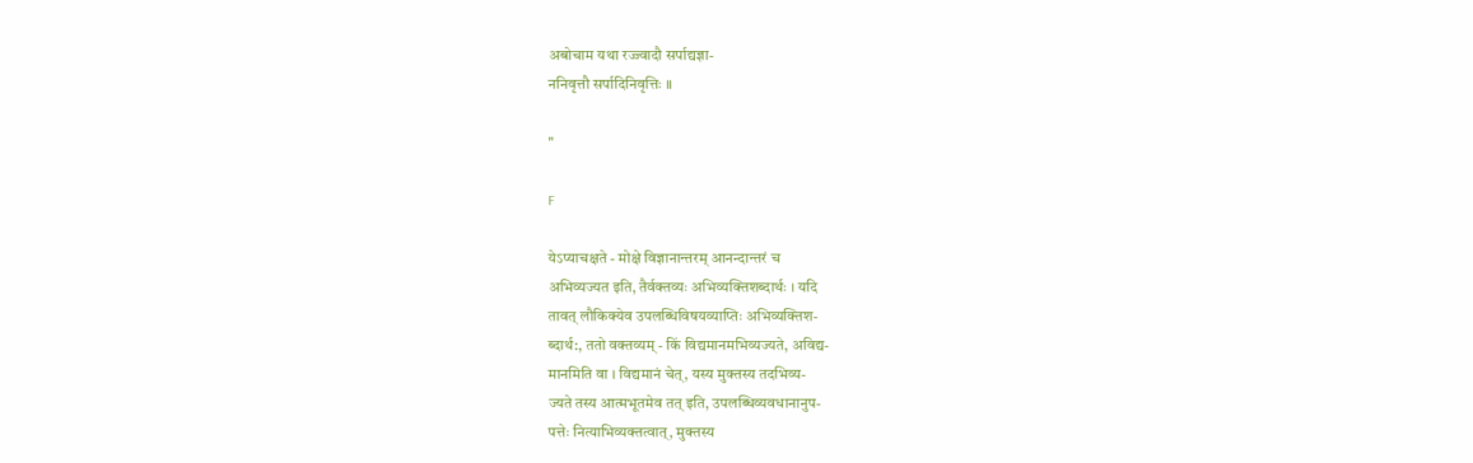अबोचाम यथा रज्ज्वादौ सर्पाद्यज्ञा-
ननिवृत्तौ सर्पादिनिवृत्तिः ॥

"

F

येऽप्याचक्षते - मोक्षे विज्ञानान्तरम् आनन्दान्तरं च
अभिव्यज्यत इति, तैर्वक्तव्यः अभिव्यक्तिशब्दार्थः । यदि
तावत् लौकिक्येव उपलब्धिविषयव्याप्तिः अभिव्यक्तिश-
ब्दार्थ:, ततो वक्तव्यम् - किं विद्यमानमभिव्यज्यते, अविद्य-
मानमिति वा । विद्यमानं चेत्, यस्य मुक्तस्य तदभिव्य-
ज्यते तस्य आत्मभूतमेव तत् इति, उपलब्धिव्यवधानानुप-
पत्तेः नित्याभिव्यक्तत्वात्, मुक्तस्य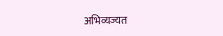अभिव्यज्यत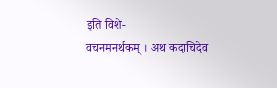इति विशे-
वचनमनर्थकम् । अथ कदाचिदेव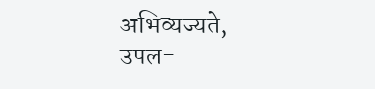अभिव्यज्यते, उपल-